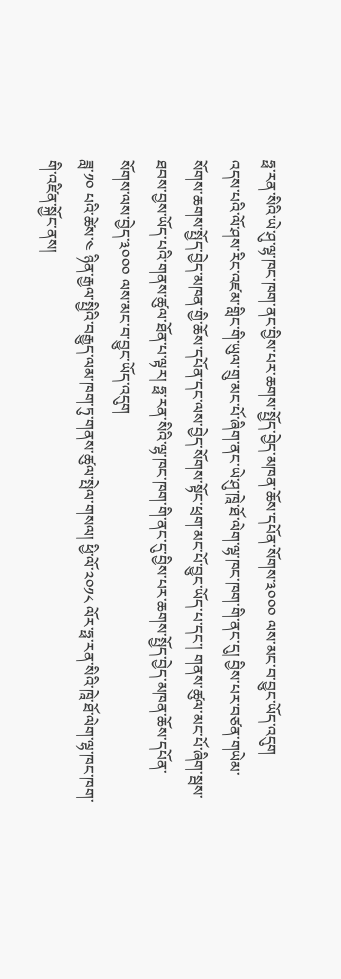ཧྥ་རན་སིའི་ཡེ་ཤུ་ལྷ་ཁང་ཁག་ནང་བྱིས་པར་ཆགས་སྤྱོད་བྱེད་མཁན་ཆོས་དཔོན་སོགས་༣༠༠༠ ལས་མང་བ་བྱུང་ཡོད་འདུག
འདས་པའི་ལོ་ཤས་རིང་འཛམ་གླིང་གི་ཡུལ་གྲུ་མང་པོ་ཞིག་ནང་ཡེ་ཤུ་ཁཱེ་ཐོ་ལེག་ལྷ་ཁང་ཁག་གི་ནང་དུ། བྱིས་པར་བཙན་གཡེམ་སོགས་ཆགས་སྤྱོད་བྱེད་མཁན་གྱི་ཆོས་དཔོན་དང་ལས་བྱེད་སོགས་སྟོང་ཕྲག་མང་པོ་བྱུང་ཡོད་པ་དང་། གནས་ཚུལ་མང་པོ་ཞིག་སྦས་ཐབས་བྱས་ཡོད་པའི་གནས་ཚུལ་ཐོན་པ་ལྟར། ཧྥ་རན་སིའི་ལྷ་ཁང་ཁག་གི་ནང་དུ་བྱིས་པར་ཆགས་སྤྱོད་བྱེད་མཁན་ཆོས་དཔོན་སོགས་ལས་བྱེད་༣༠༠༠ ལས་མང་བ་བྱུང་ཡོད་འདུག
ཟླ་༡༠ པའི་ཚེས་༤ ཉིན་རྒྱལ་སྤྱིའི་བརྒྱུད་ལམ་ཁག་ཏུ་གནས་ཚུལ་སྤེལ་གསལ། ཕྱི་ལོ་༢༠༡༨ ལོར་ཧྥ་རན་སིའི་ཁཱེ་ཐོ་ལེག་ལྷ་ཁང་ཁག་གི་འཛིན་སྐྱོང་ནས།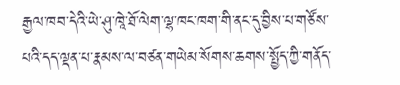རྒྱལ་ཁབ་དེའི་ཡེ་ཤུ་ཁཱེ་ཐོ་ལེག་ལྷ་ཁང་ཁག་གི་ནང་དུ་བྱིས་པ་གཙོས་པའི་དད་ལྡན་པ་རྣམས་ལ་བཙན་གཡེམ་སོགས་ཆགས་སྤྱོད་ཀྱི་གནོད་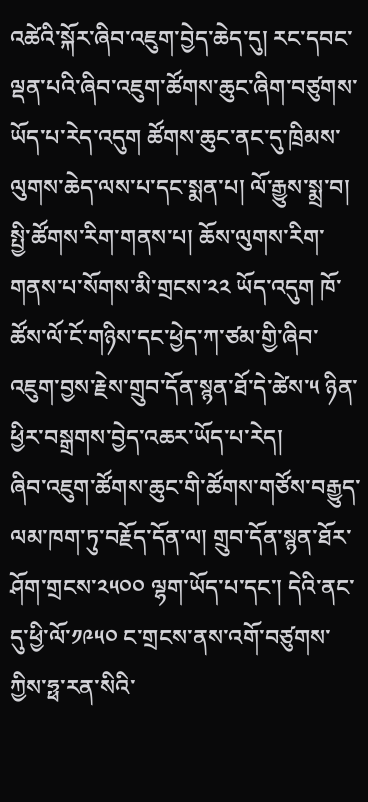འཚེའི་སྐོར་ཞིབ་འཇུག་བྱེད་ཆེད་དུ། རང་དབང་ལྡན་པའི་ཞིབ་འཇུག་ཚོགས་ཆུང་ཞིག་བཙུགས་ཡོད་པ་རེད་འདུག ཚོགས་ཆུང་ནང་དུ་ཁྲིམས་ལུགས་ཆེད་ལས་པ་དང་སྨན་པ། ལོ་རྒྱུས་སྨྲ་བ། སྤྱི་ཚོགས་རིག་གནས་པ། ཆོས་ལུགས་རིག་གནས་པ་སོགས་མི་གྲངས་༢༢ ཡོད་འདུག ཁོ་ཚོས་ལོ་ངོ་གཉིས་དང་ཕྱེད་ཀ་ཙམ་གྱི་ཞིབ་འཇུག་བྱས་རྗེས་གྲུབ་དོན་སྙན་ཐོ་དེ་ཚེས་༥ ཉིན་ཕྱིར་བསྒྲགས་བྱེད་འཆར་ཡོད་པ་རེད།
ཞིབ་འཇུག་ཚོགས་ཆུང་གི་ཚོགས་གཙོས་བརྒྱུད་ལམ་ཁག་ཏུ་བརྗོད་དོན་ལ། གྲུབ་དོན་སྙན་ཐོར་ཤོག་གྲངས་༢༥༠༠ ལྷག་ཡོད་པ་དང་། དེའི་ནང་དུ་ཕྱི་ལོ་༡༩༥༠ ང་གྲངས་ནས་འགོ་བཙུགས་ཀྱིས་ཧྥ་རན་སིའི་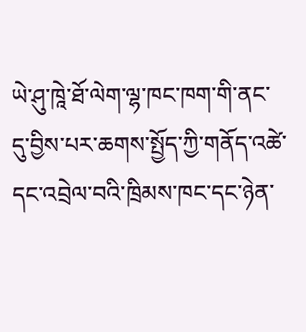ཡེ་ཤུ་ཁཱེ་ཐོ་ལེག་ལྷ་ཁང་ཁག་གི་ནང་དུ་བྱིས་པར་ཆགས་སྤྱོད་ཀྱི་གནོད་འཚེ་དང་འབྲེལ་བའི་ཁྲིམས་ཁང་དང་ཉེན་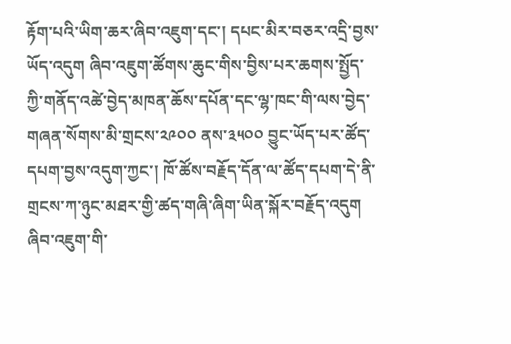རྟོག་པའི་ཡིག་ཆར་ཞིབ་འཇུག་དང་། དཔང་མིར་བཅར་འདྲི་བྱས་ཡོད་འདུག ཞིབ་འཇུག་ཚོགས་ཆུང་གིས་བྱིས་པར་ཆགས་སྤྱོད་ཀྱི་གནོད་འཚེ་བྱེད་མཁན་ཆོས་དཔོན་དང་ལྷ་ཁང་གི་ལས་བྱེད་གཞན་སོགས་མི་གྲངས་༢༩༠༠ ནས་༣༥༠༠ བྱུང་ཡོད་པར་ཚོད་དཔག་བྱས་འདུག་ཀྱང་། ཁོ་ཚོས་བརྗོད་དོན་ལ་ཚོད་དཔག་དེ་ནི་གྲངས་ཀ་ཉུང་མཐར་གྱི་ཚད་གཞི་ཞིག་ཡིན་སྐོར་བརྗོད་འདུག
ཞིབ་འཇུག་གི་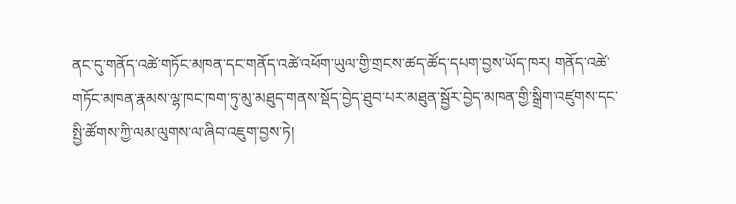ནང་དུ་གནོད་འཚེ་གཏོང་མཁན་དང་གནོད་འཚེ་འཕོག་ཡུལ་གྱི་གྲངས་ཚད་ཚོད་དཔག་བྱས་ཡོད་ཁར། གནོད་འཚེ་གཏོང་མཁན་རྣམས་ལྷ་ཁང་ཁག་ཏུ་མུ་མཐུད་གནས་སྡོད་བྱེད་ཐུབ་པར་མཐུན་སྦྱོར་བྱེད་མཁན་གྱི་སྒྲིག་འཛུགས་དང་སྤྱི་ཚོགས་ཀྱི་ལམ་ལུགས་ལ་ཞིབ་འཇུག་བྱས་ཏེ།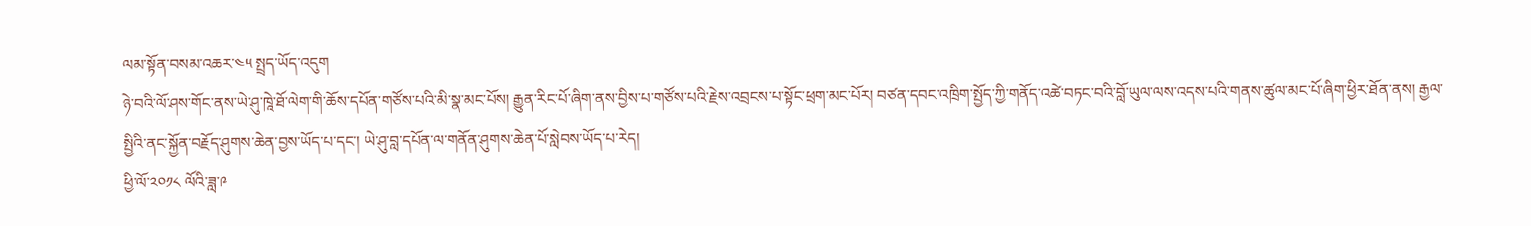ལམ་སྟོན་བསམ་འཆར་༤༥ སྤྲད་ཡོད་འདུག
ཉེ་བའི་ལོ་ཤས་གོང་ནས་ཡེ་ཤུ་ཁཱེ་ཐོ་ལེག་གི་ཆོས་དཔོན་གཙོས་པའི་མི་སྣ་མང་པོས། རྒྱུན་རིང་པོ་ཞིག་ནས་བྱིས་པ་གཙོས་པའི་རྗེས་འབྲངས་པ་སྟོང་ཕྲག་མང་པོར། བཙན་དབང་འཁྲིག་སྤྱོད་ཀྱི་གནོད་འཚེ་བཏང་བའི་བློ་ཡུལ་ལས་འདས་པའི་གནས་ཚུལ་མང་པོ་ཞིག་ཕྱིར་ཐོན་ནས། རྒྱལ་སྤྱིའི་ནང་སྐྱོན་བརྗོད་ཤུགས་ཆེན་བྱས་ཡོད་པ་དང་། ཡེ་ཤུ་བླ་དཔོན་ལ་གནོན་ཤུགས་ཆེན་པོ་སླེབས་ཡོད་པ་རེད།
ཕྱི་ལོ་༢༠༡༨ ལོའི་ཟླ་༩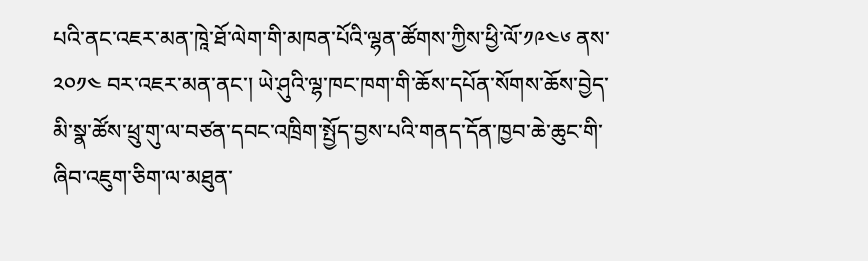པའི་ནང་འཇར་མན་ཁཱེ་ཐོ་ལེག་གི་མཁན་པོའི་ལྷན་ཚོགས་ཀྱིས་ཕྱི་ལོ་༡༩༤༦ ནས་༢༠༡༤ བར་འཇར་མན་ནང་། ཡེ་ཤུའི་ལྷ་ཁང་ཁག་གི་ཆོས་དཔོན་སོགས་ཆོས་བྱེད་མི་སྣ་ཚོས་ཕྲུ་གུ་ལ་བཙན་དབང་འཁྲིག་སྤྱོད་བྱས་པའི་གནད་དོན་ཁྱབ་ཆེ་ཆུང་གི་ཞིབ་འཇུག་ཅིག་ལ་མཐུན་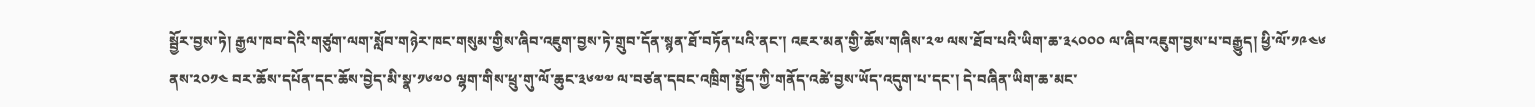སྦྱོར་བྱས་ཏེ། རྒྱལ་ཁབ་དེའི་གཙུག་ལག་སློབ་གཉེར་ཁང་གསུམ་གྱིས་ཞིབ་འཇུག་བྱས་ཏེ་གྲུབ་དོན་སྙན་ཐོ་བཏོན་པའི་ནང་། འཇར་མན་གྱི་ཆོས་གཞིས་༢༧ ལས་ཐོབ་པའི་ཡིག་ཆ་༣༨༠༠༠ ལ་ཞིབ་འཇུག་བྱས་པ་བརྒྱུད། ཕྱི་ལོ་༡༩༤༦ ནས་༢༠༡༤ བར་ཆོས་དཔོན་དང་ཆོས་བྱེད་མི་སྣ་༡༦༧༠ ལྷག་གིས་ཕྲུ་གུ་ལོ་ཆུང་༣༦༧༧ ལ་བཙན་དབང་འཁྲིག་སྤྱོད་ཀྱི་གནོད་འཚེ་བྱས་ཡོད་འདུག་པ་དང་། དེ་བཞིན་ཡིག་ཆ་མང་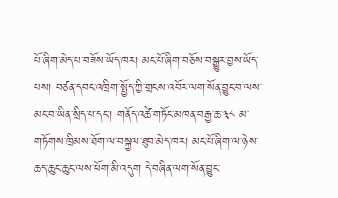པོ་ཞིག་མེད་པ་བཟོས་ཡོད་ཁར། མང་པོ་ཞིག་བཅོས་བསྒྱུར་བྱས་ཡོད་པས། བཙན་དབང་འཁྲིག་སྤྱོད་ཀྱི་གྲངས་འབོར་ལག་སོན་བྱུང་བ་ལས་མང་བ་ཡིན་སྲིད་པ་དང་། གནོད་འཚེ་གཏོང་མཁན་བརྒྱ་ཆ་༣༨ མ་གཏོགས་ཁྲིམས་ཐོག་ལ་བསྐྱལ་ཐུབ་མེད་ཁར། མང་པོ་ཞིག་ལ་ཉེས་ཆད་ཆུང་ཆུང་ལས་ཕོག་མི་འདུག དེ་བཞིན་ལག་སོན་བྱུང་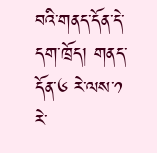བའི་གནད་དོན་དེ་དག་ཁྲོད། གནད་དོན་༦ རེ་ལས་༡ རེ་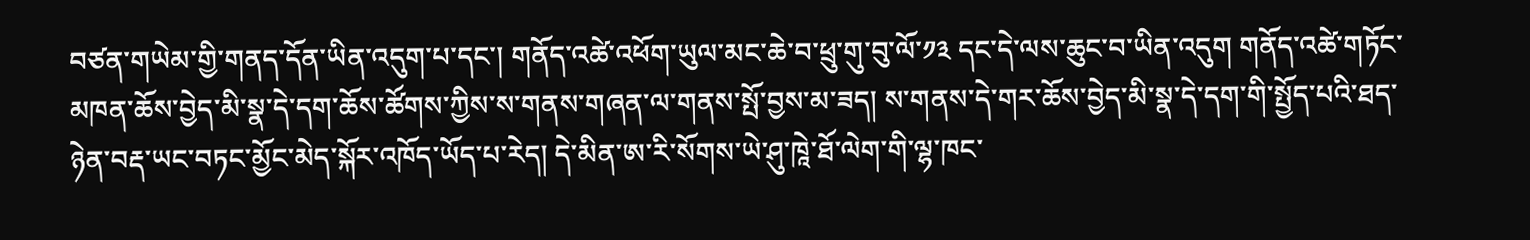བཙན་གཡེམ་གྱི་གནད་དོན་ཡིན་འདུག་པ་དང་། གནོད་འཚེ་འཕོག་ཡུལ་མང་ཆེ་བ་ཕྲུ་གུ་བུ་ལོ་༡༣ དང་དེ་ལས་ཆུང་བ་ཡིན་འདུག གནོད་འཚེ་གཏོང་མཁན་ཆོས་བྱེད་མི་སྣ་དེ་དག་ཆོས་ཚོགས་ཀྱིས་ས་གནས་གཞན་ལ་གནས་སྤོ་བྱས་མ་ཟད། ས་གནས་དེ་གར་ཆོས་བྱེད་མི་སྣ་དེ་དག་གི་སྤྱོད་པའི་ཐད་ཉེན་བརྡ་ཡང་བཏང་མྱོང་མེད་སྐོར་འཁོད་ཡོད་པ་རེད། དེ་མིན་ཨ་རི་སོགས་ཡེ་ཤུ་ཁཱེ་ཐོ་ལེག་གི་ལྷ་ཁང་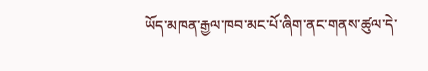ཡོད་མཁན་རྒྱལ་ཁབ་མང་པོ་ཞིག་ནང་གནས་ཚུལ་དེ་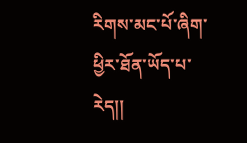རིགས་མང་པོ་ཞིག་ཕྱིར་ཐོན་ཡོད་པ་རེད།།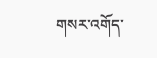གསར་འགོད་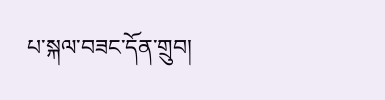པ་སྐལ་བཟང་དོན་གྲུབ།